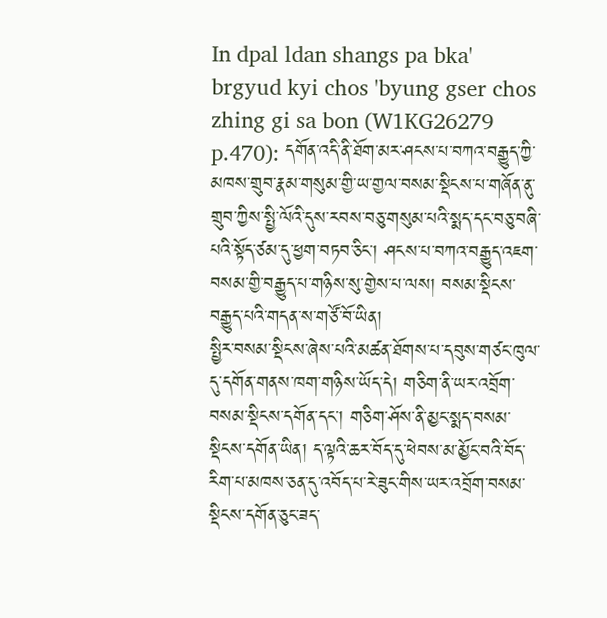In dpal ldan shangs pa bka' brgyud kyi chos 'byung gser chos zhing gi sa bon (W1KG26279 p.470): དགོན་འདི་ནི་ཐོག་མར་ཤངས་པ་བཀའ་བརྒྱུད་ཀྱི་མཁས་གྲུབ་རྣམ་གསུམ་གྱི་ཡ་གྱལ་བསམ་སྡིངས་པ་གཞོན་ནུ་གྲུབ་ཀྱིས་སྤྱི་ལོའི་དུས་རབས་བཅུ་གསུམ་པའི་སྨད་དང་བཅུ་བཞི་པའི་སྟོད་ཙམ་དུ་ཕྱག་བཏབ་ཅིང་། ཤངས་པ་བཀའ་བརྒྱུད་འཇག་བསམ་གྱི་བརྒྱུད་པ་གཉིས་སུ་གྱེས་པ་ལས། བསམ་སྡིངས་བརྒྱུད་པའི་གདན་ས་གཙོ་བོ་ཡིན།
སྤྱིར་བསམ་སྡིངས་ཞེས་པའི་མཚན་ཐོགས་པ་དབུས་གཙང་ཁུལ་དུ་དགོན་གནས་ཁག་གཉིས་ཡོད་དེ། གཅིག་ནི་ཡར་འབྲོག་བསམ་སྡིངས་དགོན་དང་། གཅིག་ཤོས་ནི་མྱང་སྨད་བསམ་སྡིངས་དགོན་ཡིན། ད་ལྟའི་ཆར་བོད་དུ་ཕེབས་མ་མྱོང་བའི་བོད་རིག་པ་མཁས་ཅན་དུ་འབོད་པ་རེ་ཟུང་གིས་ཡར་འབྲོག་བསམ་སྡིངས་དགོན་ཅུང་ཟད་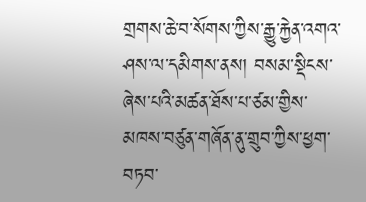གྲགས་ཆེ་བ་སོགས་ཀྱིས་རྒྱུ་རྐྱེན་འགའ་ཤས་ལ་དམིགས་ནས། བསམ་སྡིངས་ཞེས་པའི་མཚན་ཐོས་པ་ཙམ་གྱིས་མཁས་བཙུན་གཞོན་ནུ་གྲུབ་ཀྱིས་ཕྱག་བཏབ་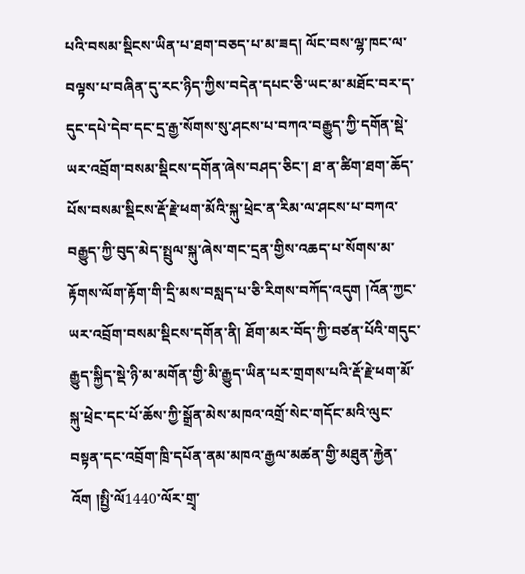པའི་བསམ་སྡིངས་ཡིན་པ་ཐག་བཅད་པ་མ་ཟད། ལོང་བས་ལྷ་ཁང་ལ་བལྟས་པ་བཞིན་དུ་རང་ཉིད་ཀྱིས་བདེན་དཔང་ཅི་ཡང་མ་མཐོང་བར་ད་དུང་དཔེ་དེབ་དང་དྲ་རྒྱ་སོགས་སུ་ཤངས་པ་བཀའ་བརྒྱུད་ཀྱི་དགོན་སྡེ་ཡར་འབྲོག་བསམ་སྡིངས་དགོན་ཞེས་བཤད་ཅིང་། ཐ་ན་ཚིག་ཐག་ཆོད་པོས་བསམ་སྡིངས་རྡོ་རྗེ་ཕག་མོའི་སྐུ་ཕྲེང་ན་རིམ་ལ་ཤངས་པ་བཀའ་བརྒྱུད་ཀྱི་བུད་མེད་སྤྲུལ་སྐུ་ཞེས་གང་དྲན་གྱིས་འཆད་པ་སོགས་མ་རྟོགས་ལོག་རྟོག་གི་དྲི་མས་བསླད་པ་ཅི་རིགས་བཀོད་འདུག །འོན་ཀྱང་ཡར་འབྲོག་བསམ་སྡིངས་དགོན་ནི། ཐོག་མར་བོད་ཀྱི་བཙན་པོའི་གདུང་རྒྱུད་སྐྱིད་སྡེ་ཉི་མ་མགོན་གྱི་མི་རྒྱུད་ཡིན་པར་གྲགས་པའི་རྡོ་རྗེ་ཕག་མོ་སྐུ་ཕྲེང་དང་པོ་ཆོས་ཀྱི་སྒྲོན་མེས་མཁའ་འགྲོ་སེང་གདོང་མའི་ལུང་བསྟན་དང་འབྲོག་ཁྲི་དཔོན་ནམ་མཁའ་རྒྱལ་མཚན་གྱི་མཐུན་རྐྱེན་འོག །སྤྱི་ལོ1440་ལོར་གྲྭ་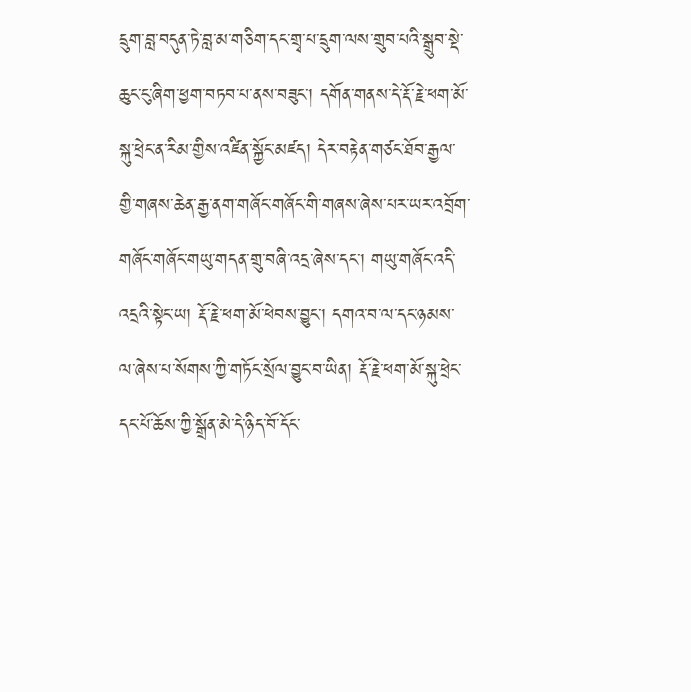དྲུག་བླ་བདུན་ཏེ་བླ་མ་གཅིག་དང་གྲྭ་པ་དྲུག་ལས་གྲུབ་པའི་སྒྲུབ་སྡེ་ཆུང་ངུ་ཞིག་ཕྱག་བཏབ་པ་ནས་བཟུང་། དགོན་གནས་དེ་རྡོ་རྗེ་ཕག་མོ་སྐུ་ཕྲེང་ན་རིམ་གྱིས་འཛིན་སྐྱོང་མཛད། དེར་བརྟེན་གཙང་ཐོབ་རྒྱལ་གྱི་གཞས་ཆེན་རྒྱ་ནག་གཞོང་གཞོང་གི་གཞས་ཞེས་པར་ཡར་འབྲོག་གཞོང་གཞོང་གཡུ་གདན་གྲུ་བཞི་འདྲ་ཞེས་དང་། གཡུ་གཞོང་འདི་འདྲའི་སྟེང་ཡ། རྡོ་རྗེ་ཕག་མོ་ཕེབས་བྱུང་། དགའ་བ་ལ་དང་ཉམས་ལ་ཞེས་པ་སོགས་ཀྱི་གཏོང་སྲོལ་བྱུང་བ་ཡིན། རྡོ་རྗེ་ཕག་མོ་སྐུ་ཕྲེང་དང་པོ་ཆོས་ཀྱི་སྒྲོན་མེ་དེ་ཉིད་བོ་དོང་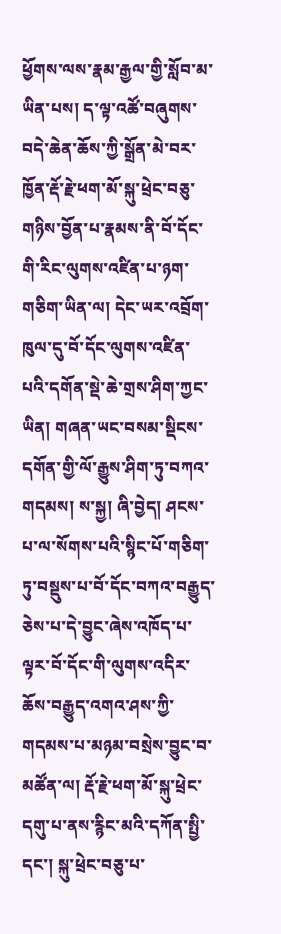ཕྱོགས་ལས་རྣམ་རྒྱལ་གྱི་སློབ་མ་ཡིན་པས། ད་ལྟ་འཚོ་བཞུགས་བདེ་ཆེན་ཆོས་ཀྱི་སྒྲོན་མེ་བར་ཁྱོན་རྡོ་རྗེ་ཕག་མོ་སྐུ་ཕྲེང་བཅུ་གཉིས་བྱོན་པ་རྣམས་ནི་བོ་དོང་གི་རིང་ལུགས་འཛིན་པ་ཉག་གཅིག་ཡིན་ལ། དེང་ཡར་འབྲོག་ཁུལ་དུ་བོ་དོང་ལུགས་འཛིན་པའི་དགོན་སྡེ་ཆེ་གྲས་ཤིག་ཀྱང་ཡིན། གཞན་ཡང་བསམ་སྡིངས་དགོན་གྱི་ལོ་རྒྱུས་ཤིག་ཏུ་བཀའ་གདམས། ས་སྐྱ། ཞི་བྱེད། ཤངས་པ་ལ་སོགས་པའི་སྙིང་པོ་གཅིག་ཏུ་བསྡུས་པ་བོ་དོང་བཀའ་བརྒྱུད་ཅེས་པ་དེ་བྱུང་ཞེས་འཁོད་པ་ལྟར་བོ་དོང་གི་ལུགས་འདིར་ཆོས་བརྒྱུད་འགའ་ཤས་ཀྱི་གདམས་པ་མཉམ་བསྲེས་བྱུང་བ་མཚོན་ལ། རྡོ་རྗེ་ཕག་མོ་སྐུ་ཕྲེང་དགུ་པ་ནས་རྙིང་མའི་དཀོན་སྤྱི་དང་། སྐུ་ཕྲེང་བཅུ་པ་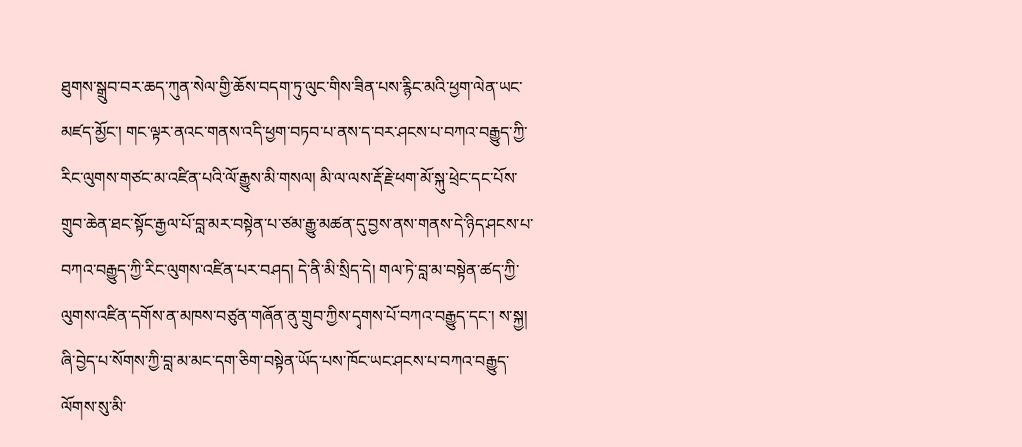ཐུགས་སྒྲུབ་བར་ཆད་ཀུན་སེལ་གྱི་ཆོས་བདག་ཏུ་ལུང་གིས་ཟིན་པས་རྙིང་མའི་ཕྱག་ལེན་ཡང་མཛད་མྱོང་། གང་ལྟར་ནའང་གནས་འདི་ཕྱག་བཏབ་པ་ནས་ད་བར་ཤངས་པ་བཀའ་བརྒྱུད་ཀྱི་རིང་ལུགས་གཙང་མ་འཛིན་པའི་ལོ་རྒྱུས་མི་གསལ། མི་ལ་ལས་རྡོ་རྗེ་ཕག་མོ་སྐུ་ཕྲེང་དང་པོས་གྲུབ་ཆེན་ཐང་སྟོང་རྒྱལ་པོ་བླ་མར་བསྟེན་པ་ཙམ་རྒྱུ་མཚན་དུ་བྱས་ནས་གནས་དེ་ཉིད་ཤངས་པ་བཀའ་བརྒྱུད་ཀྱི་རིང་ལུགས་འཛིན་པར་བཤད། དེ་ནི་མི་སྲིད་དེ། གལ་ཏེ་བླ་མ་བསྟེན་ཚད་ཀྱི་ལུགས་འཛིན་དགོས་ན་མཁས་བཙུན་གཞོན་ནུ་གྲུབ་ཀྱིས་དྭགས་པོ་བཀའ་བརྒྱུད་དང་། ས་སྐྱ། ཞི་བྱེད་པ་སོགས་ཀྱི་བླ་མ་མང་དག་ཅིག་བསྟེན་ཡོད་པས་ཁོང་ཡང་ཤངས་པ་བཀའ་བརྒྱུད་ལོགས་སུ་མི་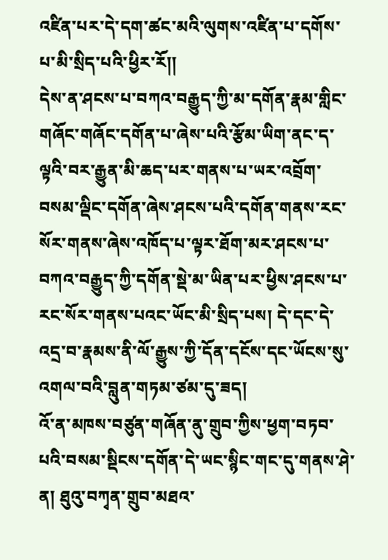འཛིན་པར་དེ་དག་ཚང་མའི་ལུགས་འཛིན་པ་དགོས་པ་མི་སྲིད་པའི་ཕྱིར་རོ།།
དེས་ན་ཤངས་པ་བཀའ་བརྒྱུད་ཀྱི་མ་དགོན་རྣམ་གླིང་གཞོང་གཞོང་དགོན་པ་ཞེས་པའི་རྩོམ་ཡིག་ནང་ད་ལྟའི་བར་རྒྱུན་མི་ཆད་པར་གནས་པ་ཡར་འབྲོག་བསམ་ལྡིང་དགོན་ཞེས་ཤངས་པའི་དགོན་གནས་རང་སོར་གནས་ཞེས་འཁོད་པ་ལྟར་ཐོག་མར་ཤངས་པ་བཀའ་བརྒྱུད་ཀྱི་དགོན་སྡེ་མ་ཡིན་པར་ཕྱིས་ཤངས་པ་རང་སོར་གནས་པའང་ཡོང་མི་སྲིད་པས། དེ་དང་དེ་འདྲ་བ་རྣམས་ནི་ལོ་རྒྱུས་ཀྱི་དོན་དངོས་དང་ཡོངས་སུ་འགལ་བའི་བླུན་གཏམ་ཙམ་དུ་ཟད།
འོ་ན་མཁས་བཙུན་གཞོན་ནུ་གྲུབ་ཀྱིས་ཕྱག་བཏབ་པའི་བསམ་སྡིངས་དགོན་དེ་ཡང་སྙིང་གང་དུ་གནས་ཤེ་ན། ཐུའུ་བཀྭན་གྲུབ་མཐའ་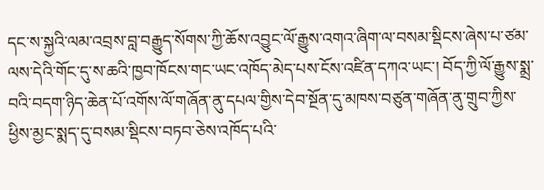དང་ས་སྐྱའི་ལམ་འབྲས་བླ་བརྒྱུད་སོགས་ཀྱི་ཆོས་འབྱུང་ལོ་རྒྱུས་འགའ་ཞིག་ལ་བསམ་སྡིངས་ཞེས་པ་ཙམ་ལས་དེའི་གོང་དུ་ས་ཆའི་ཁྱབ་ཁོངས་གང་ཡང་འཁོད་མེད་པས་ངོས་འཛིན་དཀའ་ཡང་། བོད་ཀྱི་ལོ་རྒྱུས་སྨྲ་བའི་བདག་ཉིད་ཆེན་པོ་འགོས་ལོ་གཞོན་ནུ་དཔལ་གྱིས་དེབ་སྔོན་དུ་མཁས་བཙུན་གཞོན་ནུ་གྲུབ་ཀྱིས་ཕྱིས་མྱང་སྨད་དུ་བསམ་སྡིངས་བཏབ་ཅེས་འཁོད་པའི་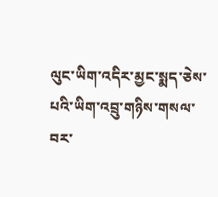ལུང་ཡིག་འདིར་མྱང་སྨད་ཅེས་པའི་ཡིག་འབྲུ་གཉིས་གསལ་བར་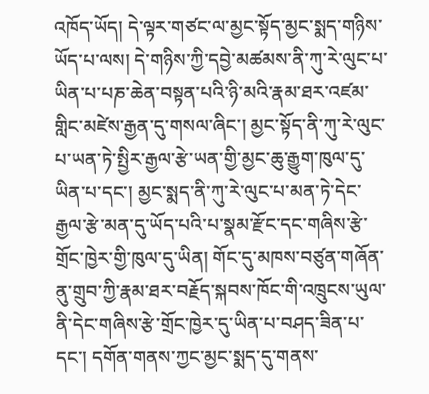འཁོད་ཡོད། དེ་ལྟར་གཙང་ལ་མྱང་སྟོད་མྱང་སྨད་གཉིས་ཡོད་པ་ལས། དེ་གཉིས་ཀྱི་དབྱེ་མཚམས་ནི་ཀུ་རེ་ལུང་པ་ཡིན་པ་པཎ་ཆེན་བསྟན་པའི་ཉི་མའི་རྣམ་ཐར་འཛམ་གླིང་མཛེས་རྒྱན་དུ་གསལ་ཞིང་། མྱང་སྟོད་ནི་ཀུ་རེ་ལུང་པ་ཡན་ཏེ་སྤྱིར་རྒྱལ་རྩེ་ཡན་གྱི་མྱང་ཆུ་རྒྱུག་ཁུལ་དུ་ཡིན་པ་དང་། མྱང་སྨད་ནི་ཀུ་རེ་ལུང་པ་མན་ཏེ་དེང་རྒྱལ་རྩེ་མན་དུ་ཡོད་པའི་པ་སྣམ་རྫོང་དང་གཞིས་རྩེ་གྲོང་ཁྱེར་གྱི་ཁུལ་དུ་ཡིན། གོང་དུ་མཁས་བཙུན་གཞོན་ནུ་གྲུབ་ཀྱི་རྣམ་ཐར་བརྗོད་སྐབས་ཁོང་གི་འཁྲུངས་ཡུལ་ནི་དེང་གཞིས་རྩེ་གྲོང་ཁྱེར་དུ་ཡིན་པ་བཤད་ཟིན་པ་དང་། དགོན་གནས་ཀྱང་མྱང་སྨད་དུ་གནས་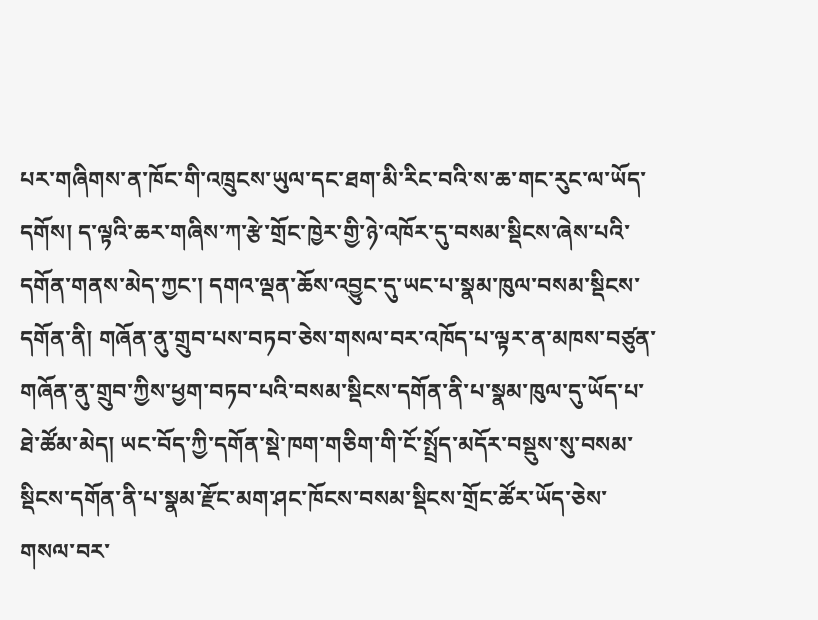པར་གཞིགས་ན་ཁོང་གི་འཁྲུངས་ཡུལ་དང་ཐག་མི་རིང་བའི་ས་ཆ་གང་རུང་ལ་ཡོད་དགོས། ད་ལྟའི་ཆར་གཞིས་ཀ་རྩེ་གྲོང་ཁྱེར་གྱི་ཉེ་འཁོར་དུ་བསམ་སྡིངས་ཞེས་པའི་དགོན་གནས་མེད་ཀྱང་། དགའ་ལྡན་ཆོས་འབྱུང་དུ་ཡང་པ་སྣམ་ཁུལ་བསམ་སྡིངས་དགོན་ནི། གཞོན་ནུ་གྲུབ་པས་བཏབ་ཅེས་གསལ་བར་འཁོད་པ་ལྟར་ན་མཁས་བཙུན་གཞོན་ནུ་གྲུབ་ཀྱིས་ཕྱག་བཏབ་པའི་བསམ་སྡིངས་དགོན་ནི་པ་སྣམ་ཁུལ་དུ་ཡོད་པ་ཐེ་ཚོམ་མེད། ཡང་བོད་ཀྱི་དགོན་སྡེ་ཁག་གཅིག་གི་ངོ་སྤྲོད་མདོར་བསྡུས་སུ་བསམ་སྡིངས་དགོན་ནི་པ་སྣམ་རྫོང་མག་ཤང་ཁོངས་བསམ་སྡིངས་གྲོང་ཚོར་ཡོད་ཅེས་གསལ་བར་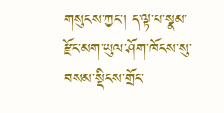གསུངས་ཀྱང་། ད་ལྟ་པ་སྣམ་རྫོང་མག་ཡུལ་ཤོག་ཁོངས་སུ་བསམ་སྡིངས་གྲོང་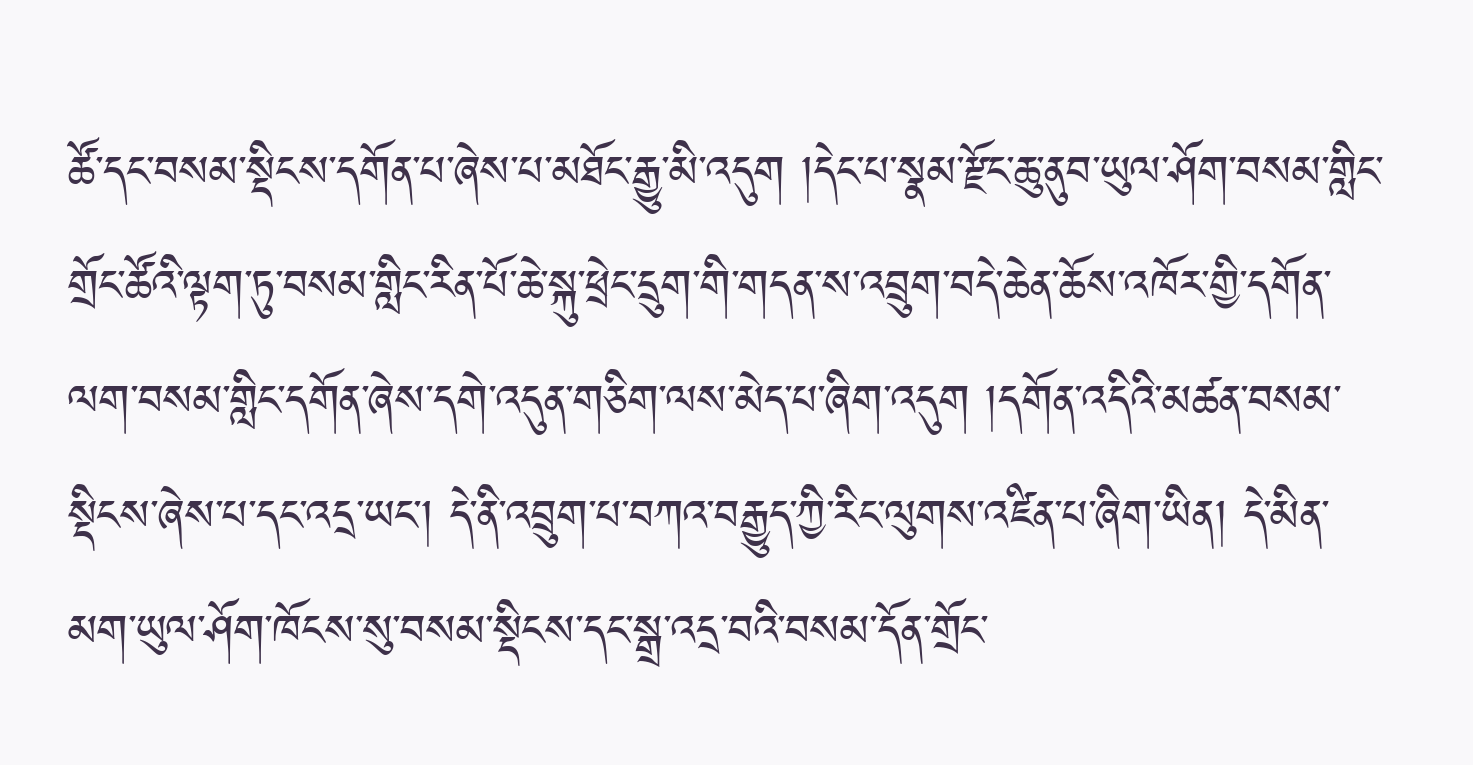ཚོ་དང་བསམ་སྡིངས་དགོན་པ་ཞེས་པ་མཐོང་རྒྱུ་མི་འདུག །དེང་པ་སྣམ་རྫོང་ཆུ་ནུབ་ཡུལ་ཤོག་བསམ་གླིང་གྲོང་ཚོའི་ལྟག་ཏུ་བསམ་གླིང་རིན་པོ་ཆེ་སྐུ་ཕྲེང་དྲུག་གི་གདན་ས་འབྲུག་བདེ་ཆེན་ཆོས་འཁོར་གྱི་དགོན་ལག་བསམ་གླིང་དགོན་ཞེས་དགེ་འདུན་གཅིག་ལས་མེད་པ་ཞིག་འདུག །དགོན་འདིའི་མཚན་བསམ་སྡིངས་ཞེས་པ་དང་འདྲ་ཡང་། དེ་ནི་འབྲུག་པ་བཀའ་བརྒྱུད་ཀྱི་རིང་ལུགས་འཛིན་པ་ཞིག་ཡིན། དེ་མིན་མག་ཡུལ་ཤོག་ཁོངས་སུ་བསམ་སྡིངས་དང་སྒྲ་འདྲ་བའི་བསམ་དོན་གྲོང་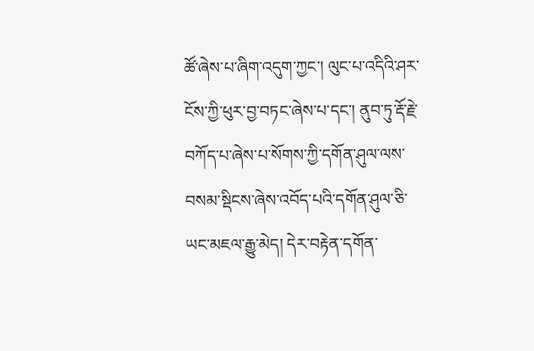ཚོ་ཞེས་པ་ཞིག་འདུག་ཀྱང་། ལུང་པ་འདིའི་ཤར་ངོས་ཀྱི་ཕུར་བྱ་བཏང་ཞེས་པ་དང་། ནུབ་ཏུ་རྡོ་རྗེ་བཀོད་པ་ཞེས་པ་སོགས་ཀྱི་དགོན་ཤུལ་ལས་བསམ་སྡིངས་ཞེས་འབོད་པའི་དགོན་ཤུལ་ཅི་ཡང་མཇལ་རྒྱུ་མེད། དེར་བརྟེན་དགོན་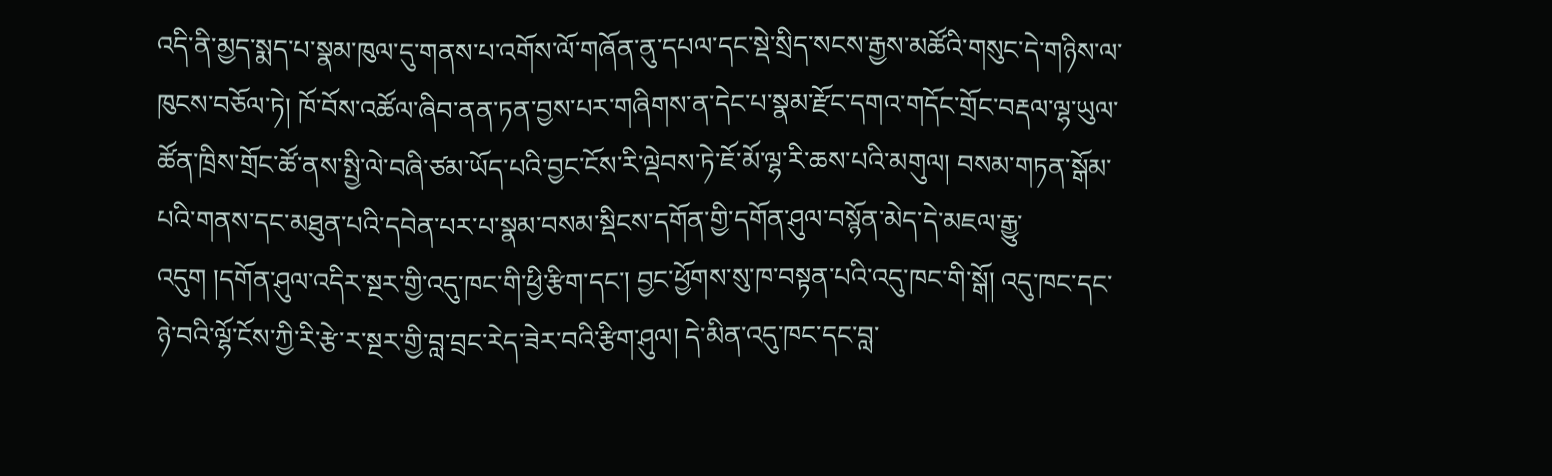འདི་ནི་མྱད་སྨད་པ་སྣམ་ཁུལ་དུ་གནས་པ་འགོས་ལོ་གཞོན་ནུ་དཔལ་དང་སྡེ་སྲིད་སངས་རྒྱས་མཚོའི་གསུང་དེ་གཉིས་ལ་ཁུངས་བཅོལ་ཏེ། ཁོ་བོས་འཚོལ་ཞིབ་ནན་ཏན་བྱས་པར་གཞིགས་ན་དེང་པ་སྣམ་རྫོང་དགའ་གདོང་གྲོང་བརྡལ་ལྷ་ཡུལ་ཚོན་ཁྲིས་གྲོང་ཚོ་ནས་སྤྱི་ལེ་བཞི་ཙམ་ཡོད་པའི་བྱང་ངོས་རི་ལྡེབས་ཏེ་ཇོ་མོ་ལྷ་རི་ཆས་པའི་མགུལ། བསམ་གཏན་སྒོམ་པའི་གནས་དང་མཐུན་པའི་དབེན་པར་པ་སྣམ་བསམ་སྡིངས་དགོན་གྱི་དགོན་ཤུལ་བསྙོན་མེད་དེ་མཇལ་རྒྱུ་འདུག །དགོན་ཤུལ་འདིར་སྔར་གྱི་འདུ་ཁང་གི་ཕྱི་རྩིག་དང་། བྱང་ཕྱོགས་སུ་ཁ་བསྟན་པའི་འདུ་ཁང་གི་སྒོ། འདུ་ཁང་དང་ཉེ་བའི་ལྷོ་ངོས་ཀྱི་རི་རྩེ་ར་སྔར་གྱི་བླ་བྲང་རེད་ཟེར་བའི་རྩིག་ཤུལ། དེ་མིན་འདུ་ཁང་དང་བླ་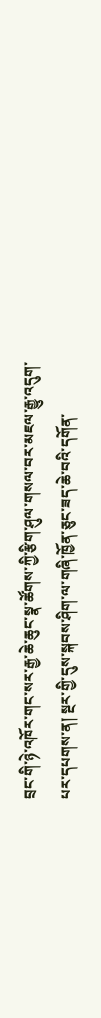བྲང་གི་ཉེ་འཁོར་གང་སར་རྒྱ་ཆེ་ཆུང་སྣ་ཚོགས་ཀྱི་རྩིག་ཤུལ་གསལ་བར་མཇལ་རྒྱུ་འདུག་པར་དཔགས་ན། སྔར་གྱི་དུས་སྐབས་ཤིག་ལ་གཞི་ཁྱོན་ཅུང་ཟད་ཆེ་བའི་དགོན་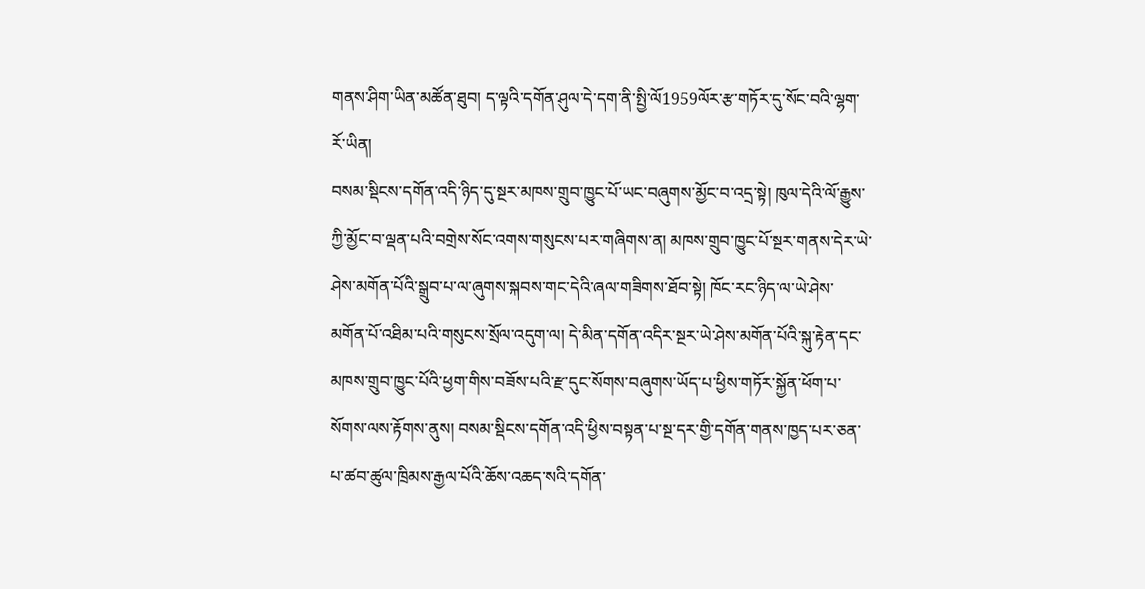གནས་ཤིག་ཡིན་མཚོན་ཐུབ། ད་ལྟའི་དགོན་ཤུལ་དེ་དག་ནི་སྤྱི་ལོ1959ལོར་རྩ་གཏོར་དུ་སོང་བའི་ལྷག་རོ་ཡིན།
བསམ་སྡིངས་དགོན་འདི་ཉིད་དུ་སྔར་མཁས་གྲུབ་ཁྱུང་པོ་ཡང་བཞུགས་མྱོང་བ་འདྲ་སྟེ། ཁུལ་དེའི་ལོ་རྒྱུས་ཀྱི་མྱོང་བ་ལྡན་པའི་བགྲེས་སོང་འགས་གསུངས་པར་གཞིགས་ན། མཁས་གྲུབ་ཁྱུང་པོ་སྔར་གནས་དེར་ཡེ་ཤེས་མགོན་པོའི་སྒྲུབ་པ་ལ་ཞུགས་སྐབས་གང་དེའི་ཞལ་གཟིགས་ཐོབ་སྟེ། ཁོང་རང་ཉིད་ལ་ཡེ་ཤེས་མགོན་པོ་འཐིམ་པའི་གསུངས་སྲོལ་འདུག་ལ། དེ་མིན་དགོན་འདིར་སྔར་ཡེ་ཤེས་མགོན་པོའི་སྐུ་རྟེན་དང་མཁས་གྲུབ་ཁྱུང་པོའི་ཕྱག་གིས་བཟོས་པའི་རྫ་དུང་སོགས་བཞུགས་ཡོད་པ་ཕྱིས་གཏོར་སྐྱོན་ཕོག་པ་སོགས་ལས་རྟོགས་ནུས། བསམ་སྡིངས་དགོན་འདི་ཕྱིས་བསྟན་པ་སྔ་དར་གྱི་དགོན་གནས་ཁྱད་པར་ཅན་པ་ཚབ་ཚུལ་ཁྲིམས་རྒྱལ་པོའི་ཆོས་འཆད་སའི་དགོན་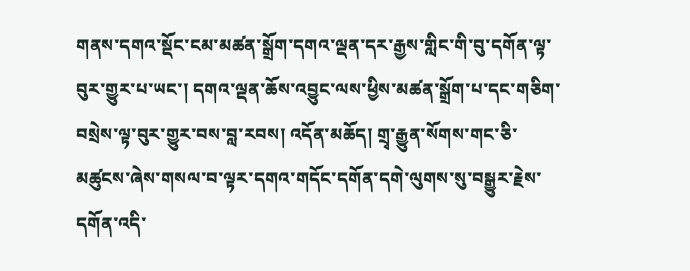གནས་དགའ་སྡོང་ངམ་མཚན་སྒྲོག་དགའ་ལྡན་དར་རྒྱས་གླིང་གི་བུ་དགོན་ལྟ་བུར་གྱུར་པ་ཡང་། དགའ་ལྡན་ཆོས་འབྱུང་ལས་ཕྱིས་མཚན་སྒྲོག་པ་དང་གཅིག་བསྲེས་ལྟ་བུར་གྱུར་བས་བླ་རབས། འདོན་མཆོད། གྲྭ་རྒྱུན་སོགས་གང་ཅི་མཚུངས་ཞེས་གསལ་བ་ལྟར་དགའ་གདོང་དགོན་དགེ་ལུགས་སུ་བསྒྱུར་རྗེས་དགོན་འདི་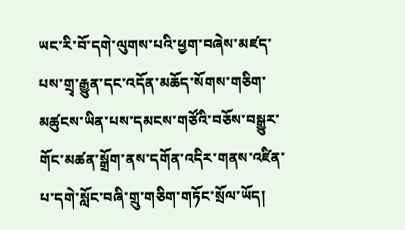ཡང་རི་བོ་དགེ་ལུགས་པའི་ཕྱག་བཞེས་མཛད་པས་གྲྭ་རྒྱུན་དང་འདོན་མཆོད་སོགས་གཅིག་མཚུངས་ཡིན་པས་དམངས་གཙོའི་བཅོས་བསྒྱུར་གོང་མཚན་སྒྲོག་ནས་དགོན་འདིར་གནས་འཛིན་པ་དགེ་སློང་བཞི་གྲུ་གཅིག་གཏོང་སྲོལ་ཡོད།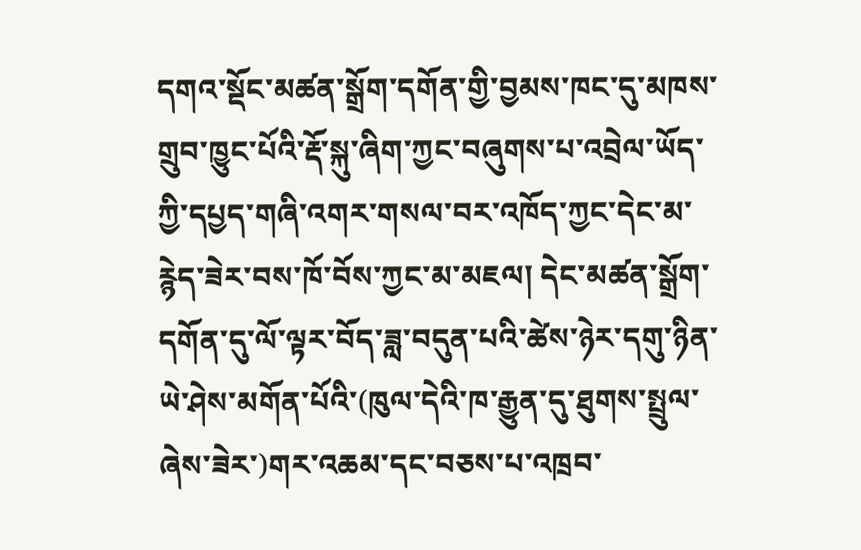དགའ་སྡོང་མཚན་སྒྲོག་དགོན་གྱི་བྱམས་ཁང་དུ་མཁས་གྲུབ་ཁྱུང་པོའི་རྡོ་སྐུ་ཞིག་ཀྱང་བཞུགས་པ་འབྲེལ་ཡོད་ཀྱི་དཔྱད་གཞི་འགར་གསལ་བར་འཁོད་ཀྱང་དེང་མ་རྙེད་ཟེར་བས་ཁོ་བོས་ཀྱང་མ་མཇལ། དེང་མཚན་སྒྲོག་དགོན་དུ་ལོ་ལྟར་བོད་ཟླ་བདུན་པའི་ཚེས་ཉེར་དགུ་ཉིན་ཡེ་ཤེས་མགོན་པོའི་(ཁུལ་དེའི་ཁ་རྒྱུན་དུ་ཐུགས་སྤྲུལ་ཞེས་ཟེར་)གར་འཆམ་དང་བཅས་པ་འཁྲབ་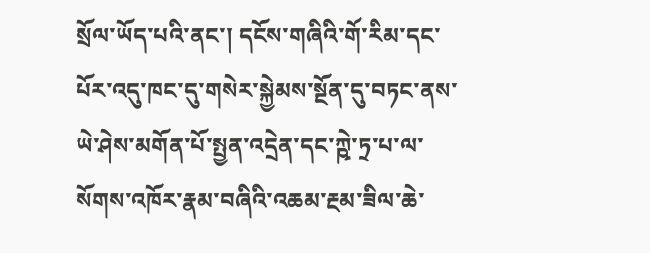སྲོལ་ཡོད་པའི་ནང་། དངོས་གཞིའི་གོ་རིམ་དང་པོར་འདུ་ཁང་དུ་གསེར་སྐྱེམས་སྔོན་དུ་བཏང་ནས་ཡེ་ཤེས་མགོན་པོ་སྤྱན་འདྲེན་དང་ཀྵེ་ཏྲ་པ་ལ་སོགས་འཁོར་རྣམ་བཞིའི་འཆམ་རྔམ་ཟིལ་ཆེ་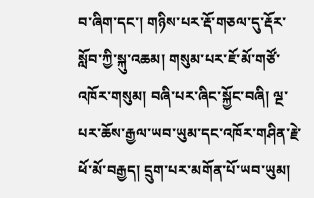བ་ཞིག་དང་། གཉིས་པར་རྡོ་གཅལ་དུ་རྡོར་སློབ་ཀྱི་སྐུ་འཆམ། གསུམ་པར་ཇོ་མོ་གཙོ་འཁོར་གསུམ། བཞི་པར་ཞིང་སྐྱོང་བཞི། ལྔ་པར་ཆོས་རྒྱལ་ཡབ་ཡུམ་དང་འཁོར་གཤིན་རྗེ་ཕོ་མོ་བརྒྱད། དྲུག་པར་མགོན་པོ་ཡབ་ཡུམ།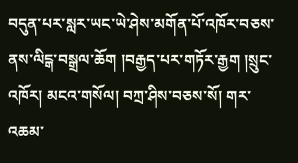བདུན་པར་སླར་ཡང་ཡེ་ཤེས་མགོན་པོ་འཁོར་བཅས་ནས་ལིངྒ་བསྒྲལ་ཆོག །བརྒྱད་པར་གཏོར་རྒྱག །སྲུང་འཁོར། མངའ་གསོལ། བཀྲ་ཤིས་བཅས་སོ། གར་འཆམ་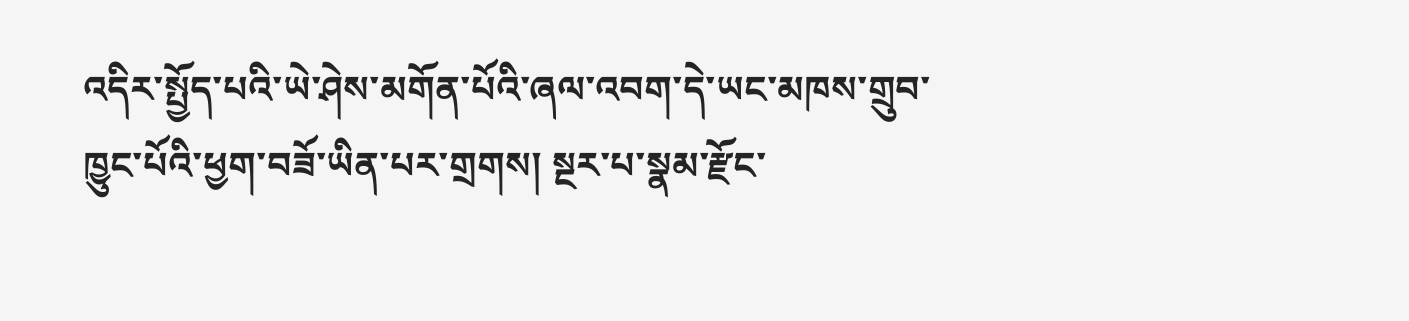འདིར་སྤྱོད་པའི་ཡེ་ཤེས་མགོན་པོའི་ཞལ་འབག་དེ་ཡང་མཁས་གྲུབ་ཁྱུང་པོའི་ཕྱག་བཟོ་ཡིན་པར་གྲགས། སྔར་པ་སྣམ་རྫོང་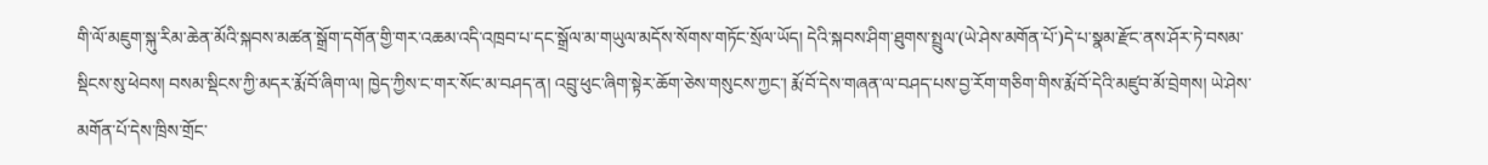གི་ལོ་མཇུག་སྐུ་རིམ་ཆེན་མོའི་སྐབས་མཚན་སྒྲོག་དགོན་གྱི་གར་འཆམ་འདི་འཁྲབ་པ་དང་སྒྲོལ་མ་གཡུལ་མདོས་སོགས་གཏོང་སྲོལ་ཡོད། དེའི་སྐབས་ཤིག་ཐུགས་སྤྲུལ་(ཡེ་ཤེས་མགོན་པོ་)དེ་པ་སྣམ་རྫོང་ནས་ཤོར་ཏེ་བསམ་སྡིངས་སུ་ཕེབས། བསམ་སྡིངས་ཀྱི་མདར་རྨོ་བོ་ཞིག་ལ། ཁྱེད་ཀྱིས་ང་གར་སོང་མ་བཤད་ན། འབྲུ་ཕུང་ཞིག་སྟེར་ཆོག་ཅེས་གསུངས་ཀྱང་། རྨོ་བོ་དེས་གཞན་ལ་བཤད་པས་བྱ་རོག་གཅིག་གིས་རྨོ་བོ་དེའི་མཛུབ་མོ་བྲེགས། ཡེ་ཤེས་མགོན་པོ་དེས་ཁྲིས་གྲོང་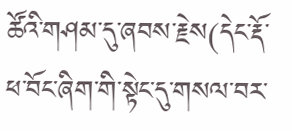ཚོའི་གཤམ་དུ་ཞབས་རྗེས(དེང་རྡོ་ཕ་བོང་ཞིག་གི་སྟེང་དུ་གསལ་བར་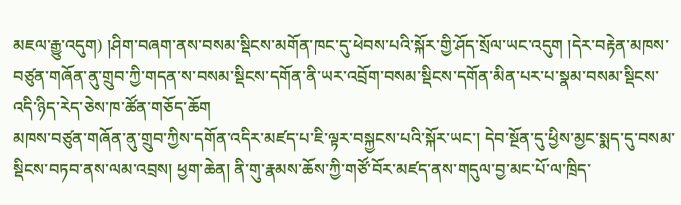མཇལ་རྒྱུ་འདུག) །ཤིག་བཞག་ནས་བསམ་སྡིངས་མགོན་ཁང་དུ་ཕེབས་པའི་སྐོར་གྱི་ཤོད་སྲོལ་ཡང་འདུག །དེར་བརྟེན་མཁས་བཙུན་གཞོན་ནུ་གྲུབ་ཀྱི་གདན་ས་བསམ་སྡིངས་དགོན་ནི་ཡར་འབྲོག་བསམ་སྡིངས་དགོན་མིན་པར་པ་སྣམ་བསམ་སྡིངས་འདི་ཉིད་རེད་ཅེས་ཁ་ཚོན་གཅོད་ཆོག
མཁས་བཙུན་གཞོན་ནུ་གྲུབ་ཀྱིས་དགོན་འདིར་མཛད་པ་ཇི་ལྟར་བསྐྱངས་པའི་སྐོར་ཡང་། དེབ་སྔོན་དུ་ཕྱིས་མྱང་སྨད་དུ་བསམ་སྡིངས་བཏབ་ནས་ལམ་འབྲས། ཕྱག་ཆེན། ནི་གུ་རྣམས་ཆོས་ཀྱི་གཙོ་བོར་མཛད་ནས་གདུལ་བྱ་མང་པོ་ལ་ཁྲིད་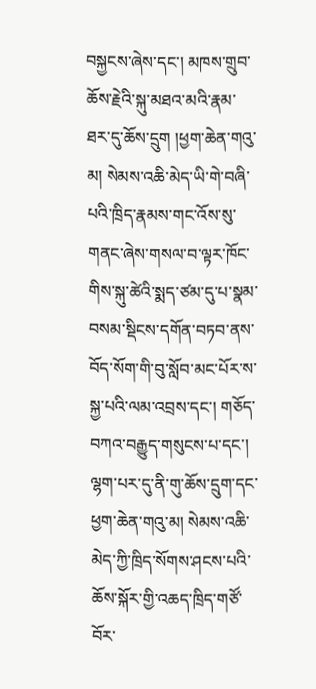བསྐྱངས་ཞེས་དང་། མཁས་གྲུབ་ཆོས་རྗེའི་སྐུ་མཐའ་མའི་རྣམ་ཐར་དུ་ཆོས་དྲུག །ཕྱག་ཆེན་གའུ་མ། སེམས་འཆི་མེད་ཡི་གེ་བཞི་པའི་ཁྲིད་རྣམས་གང་འོས་སུ་གནང་ཞེས་གསལ་བ་ལྟར་ཁོང་གིས་སྐུ་ཚེའི་སྨད་ཙམ་དུ་པ་སྣམ་བསམ་སྡིངས་དགོན་བཏབ་ནས་བོད་སོག་གི་བུ་སློབ་མང་པོར་ས་སྐྱ་པའི་ལམ་འབྲས་དང་། གཅོད་བཀའ་བརྒྱུད་གསུངས་པ་དང་། ལྷག་པར་དུ་ནི་གུ་ཆོས་དྲུག་དང་ཕྱག་ཆེན་གའུ་མ། སེམས་འཆི་མེད་ཀྱི་ཁྲིད་སོགས་ཤངས་པའི་ཆོས་སྐོར་གྱི་འཆད་ཁྲིད་གཙོ་བོར་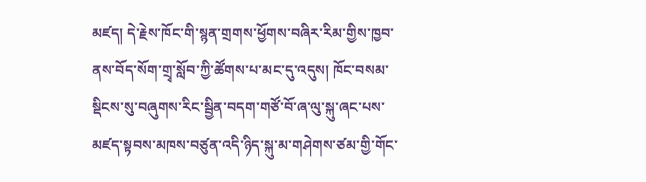མཛད། དེ་རྗེས་ཁོང་གི་སྙན་གྲགས་ཕྱོགས་བཞིར་རིམ་གྱིས་ཁྱབ་ནས་བོད་སོག་གྲྭ་སློབ་ཀྱི་ཚོགས་པ་མང་དུ་འདུས། ཁོང་བསམ་སྡིངས་སུ་བཞུགས་རིང་སྦྱིན་བདག་གཙོ་བོ་ཞ་ལུ་སྐུ་ཞང་པས་མཛད་སྟབས་མཁས་བཙུན་འདི་ཉིད་སྐུ་མ་གཤེགས་ཙམ་གྱི་གོང་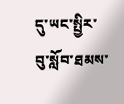དུ་ཡང་སྤྱིར་བུ་སློབ་ཐམས་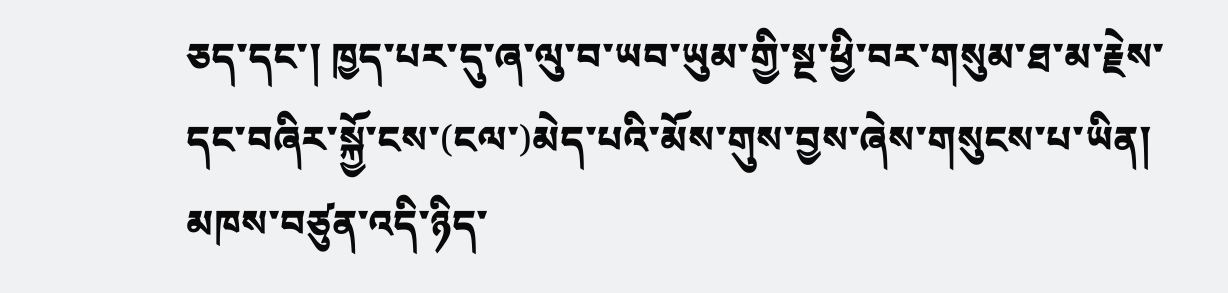ཅད་དང་། ཁྱད་པར་དུ་ཞ་ལུ་བ་ཡབ་ཡུམ་གྱི་སྔ་ཕྱི་བར་གསུམ་ཐ་མ་རྗེས་དང་བཞིར་སྐྱོ་ངས་(ངལ་)མེད་པའི་མོས་གུས་བྱས་ཞེས་གསུངས་པ་ཡིན། མཁས་བཙུན་འདི་ཉིད་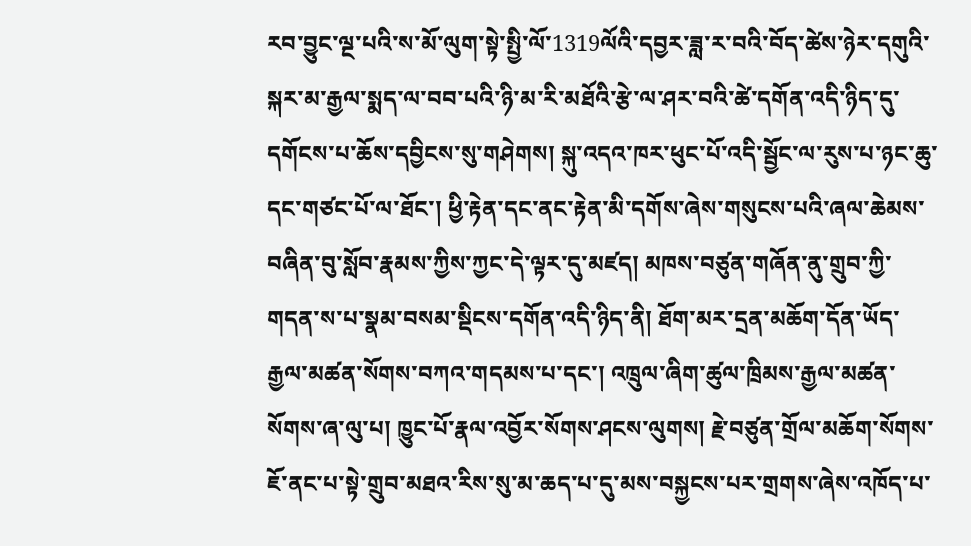རབ་བྱུང་ལྔ་པའི་ས་མོ་ལུག་སྟེ་སྤྱི་ལོ་1319ལོའི་དབྱར་ཟླ་ར་བའི་བོད་ཚེས་ཉེར་དགུའི་སྐར་མ་རྒྱལ་སྨད་ལ་བབ་པའི་ཉི་མ་རི་མཐོའི་རྩེ་ལ་ཤར་བའི་ཚེ་དགོན་འདི་ཉིད་དུ་དགོངས་པ་ཆོས་དབྱིངས་སུ་གཤེགས། སྐུ་འདའ་ཁར་ཕུང་པོ་འདི་སྦྱོང་ལ་རུས་པ་ཉང་ཆུ་དང་གཙང་པོ་ལ་ཐོང་། ཕྱི་རྟེན་དང་ནང་རྟེན་མི་དགོས་ཞེས་གསུངས་པའི་ཞལ་ཆེམས་བཞིན་བུ་སློབ་རྣམས་ཀྱིས་ཀྱང་དེ་ལྟར་དུ་མཛད། མཁས་བཙུན་གཞོན་ནུ་གྲུབ་ཀྱི་གདན་ས་པ་སྣམ་བསམ་སྡིངས་དགོན་འདི་ཉིད་ནི། ཐོག་མར་དྲན་མཆོག་དོན་ཡོད་རྒྱལ་མཚན་སོགས་བཀའ་གདམས་པ་དང་། འཁྲུལ་ཞིག་ཚུལ་ཁྲིམས་རྒྱལ་མཚན་སོགས་ཞ་ལུ་པ། ཁྱུང་པོ་རྣལ་འབྱོར་སོགས་ཤངས་ལུགས། རྗེ་བཙུན་གྲོལ་མཆོག་སོགས་ཇོ་ནང་པ་སྟེ་གྲུབ་མཐའ་རིས་སུ་མ་ཆད་པ་དུ་མས་བསྐྱངས་པར་གྲགས་ཞེས་འཁོད་པ་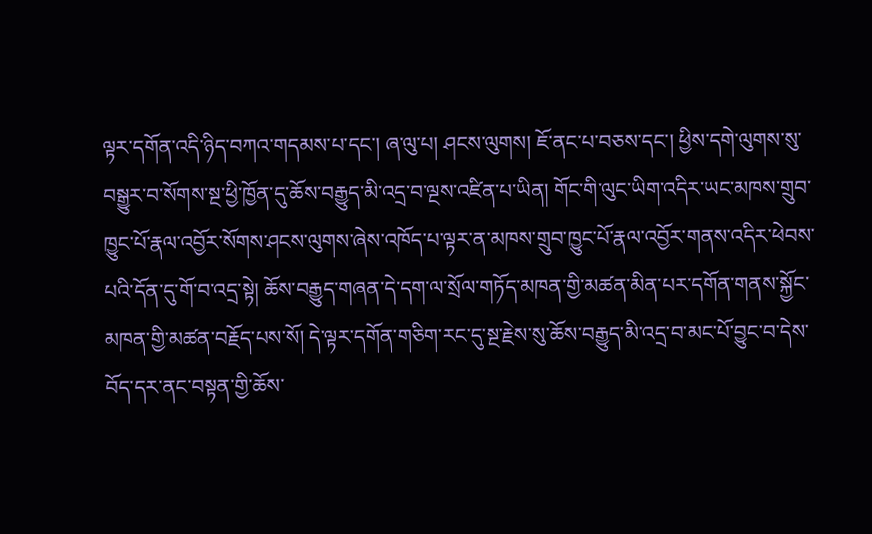ལྟར་དགོན་འདི་ཉིད་བཀའ་གདམས་པ་དང་། ཞ་ལུ་པ། ཤངས་ལུགས། ཇོ་ནང་པ་བཅས་དང་། ཕྱིས་དགེ་ལུགས་སུ་བསྒྱུར་བ་སོགས་སྔ་ཕྱི་ཁྱོན་དུ་ཆོས་བརྒྱུད་མི་འདྲ་བ་ལྔས་འཛིན་པ་ཡིན། གོང་གི་ལུང་ཡིག་འདིར་ཡང་མཁས་གྲུབ་ཁྱུང་པོ་རྣལ་འབྱོར་སོགས་ཤངས་ལུགས་ཞེས་འཁོད་པ་ལྟར་ན་མཁས་གྲུབ་ཁྱུང་པོ་རྣལ་འབྱོར་གནས་འདིར་ཕེབས་པའི་དོན་དུ་གོ་བ་འདྲ་སྟེ། ཆོས་བརྒྱུད་གཞན་དེ་དག་ལ་སྲོལ་གཏོད་མཁན་གྱི་མཚན་མིན་པར་དགོན་གནས་སྐྱོང་མཁན་གྱི་མཚན་བརྗོད་པས་སོ། དེ་ལྟར་དགོན་གཅིག་རང་དུ་སྔ་རྗེས་སུ་ཆོས་བརྒྱུད་མི་འདྲ་བ་མང་པོ་བྱུང་བ་དེས་བོད་དར་ནང་བསྟན་གྱི་ཆོས་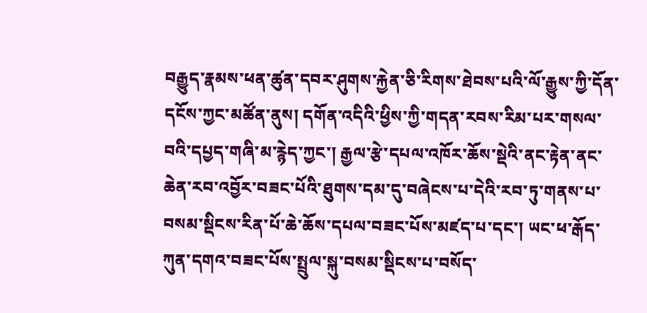བརྒྱུད་རྣམས་ཕན་ཚུན་དབར་ཤུགས་རྐྱེན་ཅི་རིགས་ཐེབས་པའི་ལོ་རྒྱུས་ཀྱི་དོན་དངོས་ཀྱང་མཚོན་ནུས། དགོན་འདིའི་ཕྱིས་ཀྱི་གདན་རབས་རིམ་པར་གསལ་བའི་དཔྱད་གཞི་མ་རྙེད་ཀྱང་། རྒྱལ་རྩེ་དཔལ་འཁོར་ཆོས་སྡེའི་ནང་རྟེན་ནང་ཆེན་རབ་འབྱོར་བཟང་པོའི་ཐུགས་དམ་དུ་བཞེངས་པ་དེའི་རབ་ཏུ་གནས་པ་བསམ་སྡིངས་རིན་པོ་ཆེ་ཆོས་དཔལ་བཟང་པོས་མཛད་པ་དང་། ཡང་ཕ་རྒོད་ཀུན་དགའ་བཟང་པོས་སྤྲུལ་སྐུ་བསམ་སྡིངས་པ་བསོད་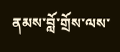ནམས་བློ་གྲོས་ལས་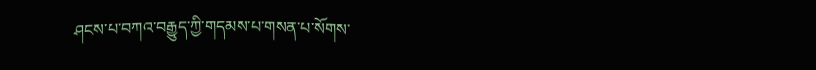ཤངས་པ་བཀའ་བརྒྱུད་ཀྱི་གདམས་པ་གསན་པ་སོགས་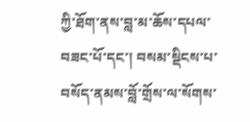ཀྱི་ཐོག་ནས་བླ་མ་ཆོས་དཔལ་བཟང་པོ་དང་། བསམ་སྡིངས་པ་བསོད་ནམས་བློ་གྲོས་ལ་སོགས་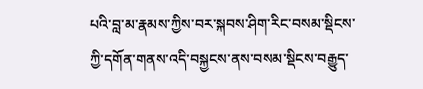པའི་བླ་མ་རྣམས་ཀྱིས་བར་སྐབས་ཤིག་རིང་བསམ་སྡིངས་ཀྱི་དགོན་གནས་འདི་བསྐྱངས་ནས་བསམ་སྡིངས་བརྒྱུད་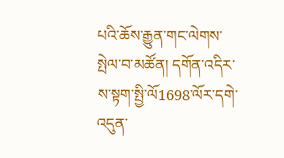པའི་ཆོས་རྒྱུན་གང་ལེགས་སྤེལ་བ་མཚོན། དགོན་འདིར་ས་སྟག་སྤྱི་ལོ1698་ལོར་དགེ་འདུན་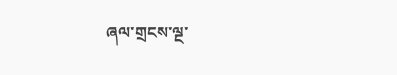ཞལ་གྲངས་ལྔ་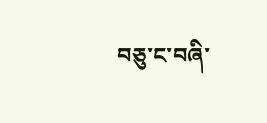བཅུ་ང་བཞི་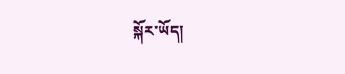སྐོར་ཡོད།